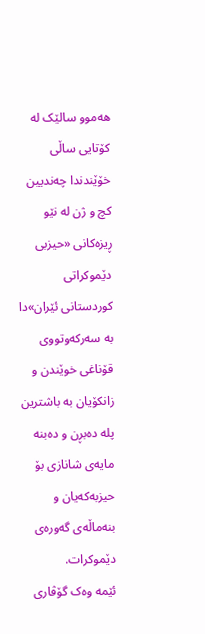هەموو سالێک لە کۆتایی ساڵی خۆێندندا چەندیین کچ و ژن لە نێو ڕیزەکانی «حیزبی دێموکراتی کوردستانی ئێران»دا بە سەرکەوتووی قۆناغی خوێندن و زانکۆیان بە باشترین پلە دەبڕن و دەبنە مایەی شانازی بۆ حیزبەکەیان و بنەماڵەی گەورەی دێموکرات.
ئێمە وەک گۆڤاری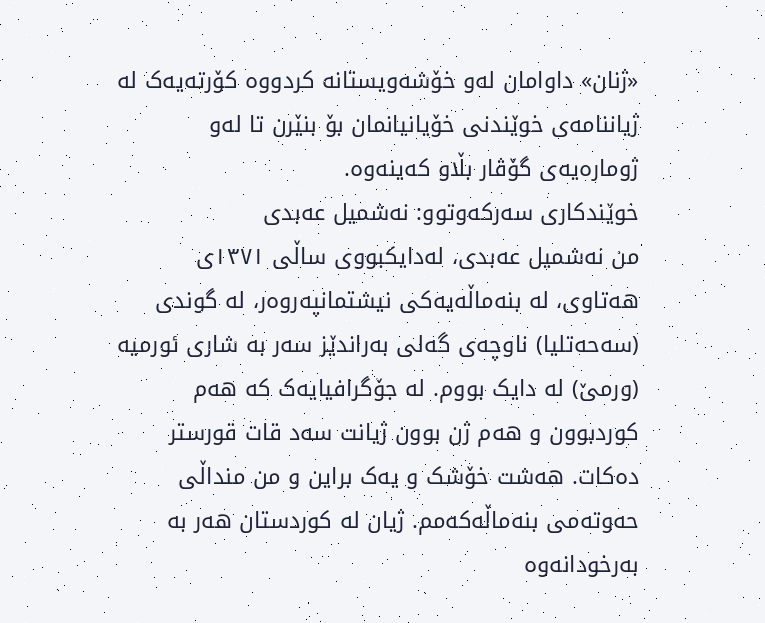«ژنان» داوامان لەو خۆشەویستانە کردووە کۆرتەیەک لە ژیاننامەی خوێندنی خۆیانیانمان بۆ بنێرن تا لەو ژومارەیەی گۆڤار بڵاو کەینەوە.
خوێندکاری سەرکەوتوو: نەشمیل عەبدی
من نەشمیل عەبدی، لەدایکبووی ساڵی ١٣٧١ی هەتاوی، لە بنەماڵەیەکی نیشتمانپەروەر، لە گوندی (سەحەتلیا) ناوچەی گەلی بەراندێز سەر بە شاری ئورمیە (ورمێ) لە دایک بووم. لە جۆگرافیایەک کە هەم کوردبوون و هەم ژن بوون ژیانت سەد قات قورستر دەکات. هەشت خۆشک و یەک براین و من منداڵی حەوتەمی بنەماڵەکەمم. ژیان لە کوردستان هەر بە بەرخودانەوە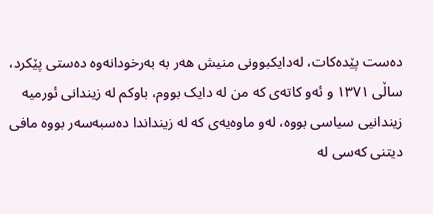دەست پێدەکات، لەدایکبوونی منیش هەر بە بەرخودانەوە دەستی پێکرد، ساڵی ١٣٧١ و ئەو کاتەی کە من لە دایک بووم، باوکم لە زیندانی ئورمیە زیندانیی سیاسی بووە، لەو ماوەیەی کە لە زینداندا دەسبەسەر بووە مافی دیتنی کەسی لە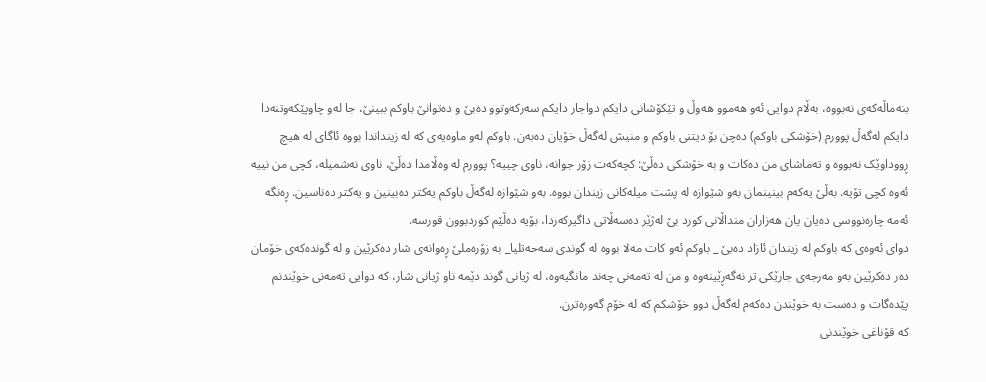بنەماڵەکەی نەبووە، بەڵام دوایی ئەو هەموو هەوڵ و تێکۆشانی دایکم دواجار دایکم سەرکەوتوو دەبێ و دەتوانێ باوکم ببینێ، جا لەو چاوپێکەوتنەدا دایکم لەگەڵ پوورم (خۆشکی باوکم) دەچن بۆ دیتنی باوکم و منیش لەگەڵ خۆیان دەبەن. باوکم لەو ماوەیەی کە لە زینداندا بووە ئاگای لە هیچ ڕووداوێک نەبووە و تەماشای من دەکات و بە خۆشکی دەڵێ: کچەکەت زۆر جوانە، ناوی چییە؟ پوورم لە وەڵامدا دەڵێ، ناوی نەشمیلە، کچی من نییە ئەوە کچی تۆیە. بەڵێ یەکەم بینینمان بەو شێوازە لە پشت میلەکانی زیندان بووە. بەو شێوازە لەگەڵ باوکم یەکتر دەبینین و یەکتر دەناسین. ڕەنگە ئەمە چارەنووسی دەیان یان هەزاران منداڵانی کورد بێ لەژێر دەسەڵاتی داگیرکەردا، بۆیە دەڵێم کوردبوون قورسە.
دوای ئەوەی کە باوکم لە زیندان ئازاد دەبێ _ باوکم ئەو کات مەلا بووە لە گوندی سەحەتلیا_ بە زۆرەملێ ڕەوانەی شار دەکرێین و لە گوندەکەی خۆمان دەر دەکرێین بەو مەرجەی جارێکی تر نەگەڕێینەوە و من لە تەمەنی چەند مانگیەوە، لە ژیانی گوند دێمە ناو ژیانی شار، کە دوایی تەمەنی خوێندنم پێدەگات و دەست بە خوێندن دەکەم لەگەڵ دوو خۆشکم کە لە خۆم گەورەترن.
کە قۆناغی خوێندنی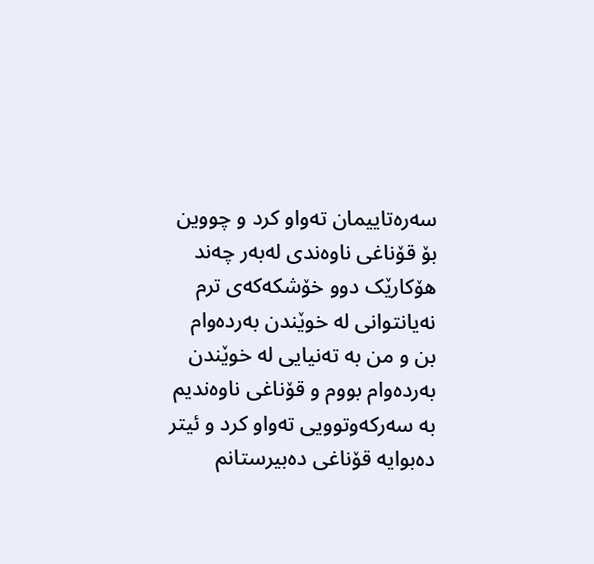سەرەتاییمان تەواو کرد و چووین بۆ قۆناغی ناوەندی لەبەر چەند هۆکارێک دوو خۆشکەکەی ترم نەیانتوانی لە خوێندن بەردەوام بن و من بە تەنیایی لە خوێندن بەردەوام بووم و قۆناغی ناوەندیم بە سەرکەوتوویی تەواو کرد و ئیتر دەبوایە قۆناغی دەبیرستانم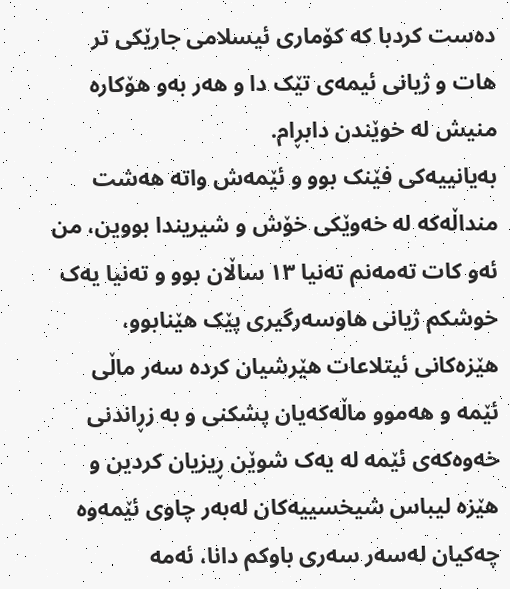دەست کردبا کە کۆماری ئیسلامی جارێکی تر هات و ژیانی ئیمەی تێک دا و هەر بەو هۆکارە منیش لە خوێندن دابڕام.
بەیانییەکی فێنک بوو و ئێمەش واتە هەشت منداڵەکە لە خەوێکی خۆش و شیریندا بووین، من ئەو کات تەمەنم تەنیا ١٣ ساڵان بوو و تەنیا یەک خوشکم ژیانی هاوسەرگیری پێک هێنابوو، هێزەکانی ئیتلاعات هێرشیان کردە سەر ماڵی ئێمە و هەموو ماڵەکەیان پشکنی و بە زڕاندنی خەوەکەی ئێمە لە یەک شوێن ڕیزیان کردین و هێزە لیباس شيخسییەکان لەبەر چاوی ئێمەوە چەکیان لەسەر سەری باوکم دانا، ئەمە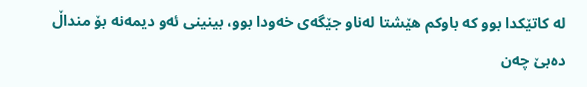لە کاتێکدا بوو کە باوکم هێشتا لەناو جێگەی خەودا بوو، بینینی ئەو دیمەنە بۆ منداڵ دەبێ چەن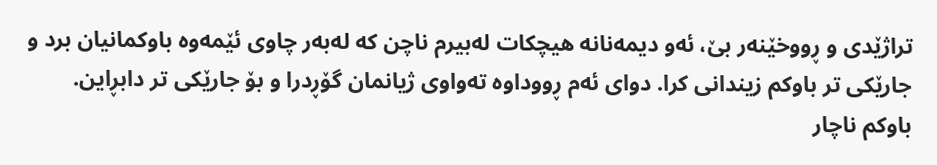تراژێدی و ڕووخێنەر بێ، ئەو دیمەنانە هیچکات لەبیرم ناچن کە لەبەر چاوی ئێمەوە باوکمانیان برد و جارێکی تر باوکم زیندانی کرا. دوای ئەم ڕووداوە تەواوی ژیانمان گۆڕدرا و بۆ جارێکی تر دابڕاین.
باوکم ناچار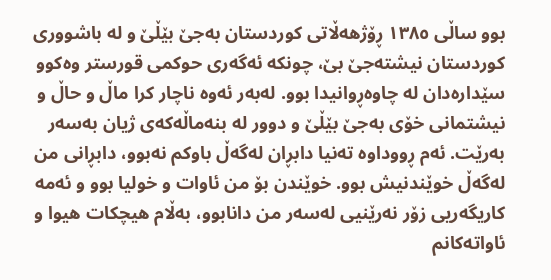بوو ساڵی ١٣٨٥ ڕۆژهەڵاتی کوردستان بەجێ بێڵێ و لە باشووری کوردستان نیشتەجێ بێ، چونکە ئەگەری حوکمی قورستر وەکوو سێدارەدان لە چاوەڕوانیدا بوو. لەبەر ئەوە ناچار کرا ماڵ و حاڵ و نیشتمانی خۆی بەجێ بێڵێ و دوور لە بنەماڵەکەی ژیان بەسەر بەرێت. ئەم ڕووداوە تەنیا دابڕان لەگەڵ باوکم نەبوو، دابڕانی من لەگەڵ خوێندنیش بوو. خوێندن بۆ من ئاوات و خولیا بوو و ئەمە کاریگەریی زۆر نەرێنیی لەسەر من دانابوو، بەڵام هیچکات هیوا و ئاواتەکانم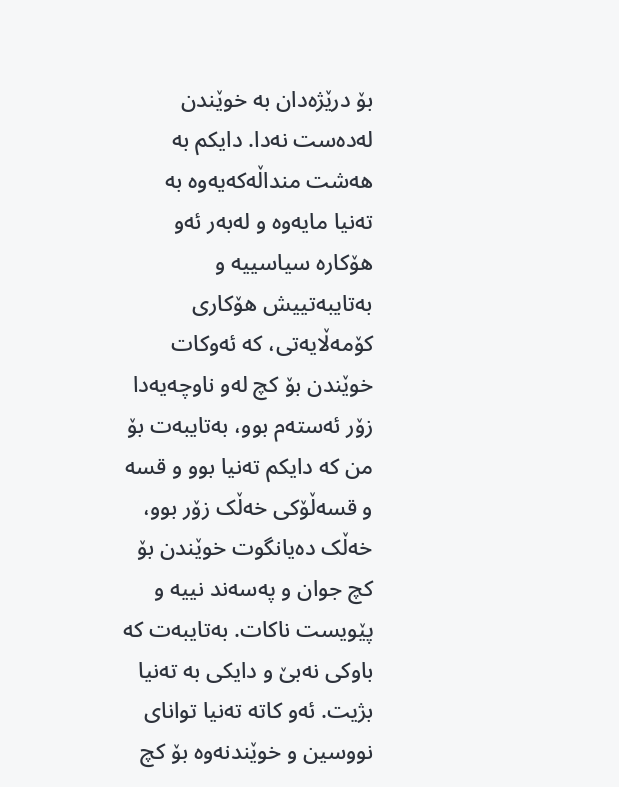بۆ درێژەدان بە خوێندن لەدەست نەدا. دایکم بە هەشت منداڵەکەیەوە بە تەنیا مایەوە و لەبەر ئەو هۆکارە سیاسییە و بەتایبەتییش هۆکاری کۆمەڵایەتی، کە ئەوکات خوێندن بۆ کچ لەو ناوچەیەدا زۆر ئەستەم بوو، بەتایبەت بۆ من کە دایکم تەنیا بوو و قسە و قسەڵۆکی خەڵک زۆر بوو، خەڵک دەیانگوت خوێندن بۆ کچ جوان و پەسەند نییە و پێویست ناکات. بەتایبەت کە باوکی نەبێ و دایکی بە تەنیا بژیت. ئەو کاتە تەنیا توانای نووسین و خوێندنەوە بۆ کچ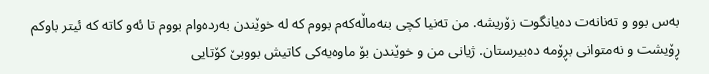بەس بوو و تەنانەت دەیانگوت زۆریشە. من تەنیا کچی بنەماڵەکەم بووم کە لە خوێندن بەردەوام بووم تا ئەو کاتە کە ئیتر باوکم ڕۆیشت و نەمتوانی بڕۆمە دەبیرستان. ژیانی من و خوێندن بۆ ماوەیەکی کاتیش بووبێ کۆتایی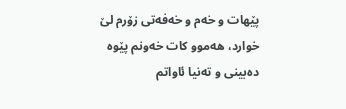پێهات و خەم و خەفەتی زۆرم لێ خوارد، هەموو کات خەونم پێوە دەبینی و تەنیا ئاواتم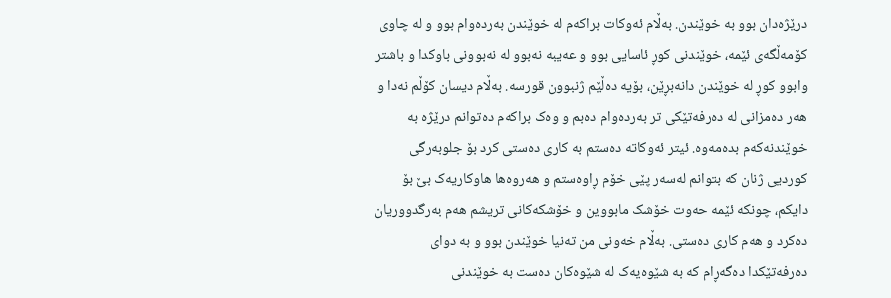درێژەدان بوو بە خوێندن. بەڵام ئەوکات براکەم لە خوێندن بەردەوام بوو و لە چاوی کۆمەڵگەی ئێمە، خوێندنی کوڕ ئاسایی بوو و عەیبە نەبوو لە نەبوونی باوکدا و باشتر وابوو کوڕ لە خوێندن دانەبڕێن، بۆیە دەڵێم ژنبوون قورسە. بەڵام دیسان کۆڵم نەدا و هەر دەمزانی لە دەرفەتێکی تر بەردەوام دەبم و وەک براکەم دەتوانم درێژە بە خوێندنەکەم بدەمەوە. ئیتر ئەوکاتە دەستم بە کاری دەستی کرد بۆ جلوبەرگی کوردیی ژنان کە بتوانم لەسەر پێی خۆم ڕاوەستم و هەروەها هاوکاریەک بێ بۆ دایکم، چونکە ئێمە حەوت خۆشک مابووین و خۆشکەکانی تریشم هەم بەرگدووریان دەکرد و هەم کاری دەستی. بەڵام خەونی من تەنیا خوێندن بوو و بە دوای دەرفەتێکدا دەگەڕام کە بە شێوەیەک لە شێوەکان دەست بە خوێندنی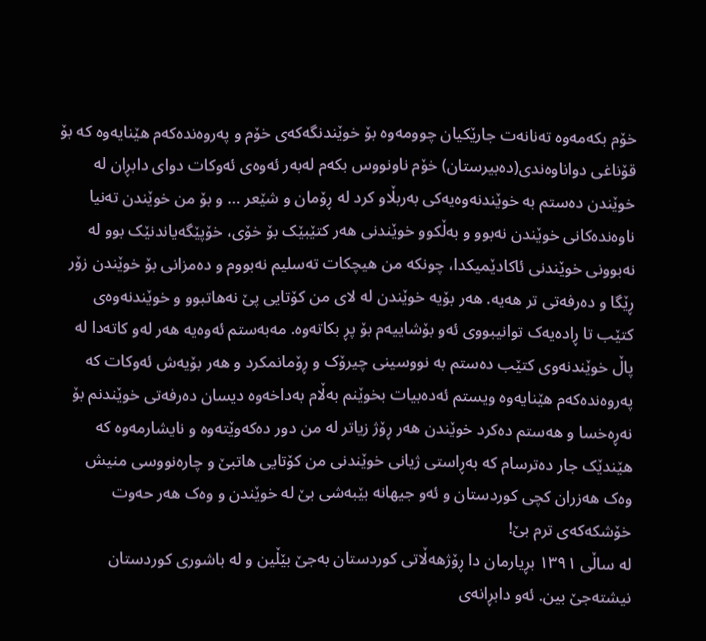خۆم بکەمەوە تەنانەت جارێکیان چوومەوە بۆ خوێندنگەکەی خۆم و پەروەندەکەم هێنایەوە کە بۆ قۆناغی دواناوەندی(دەبیرستان) خۆم ناونووس بکەم لەبەر ئەوەی ئەوکات دوای دابڕان لە خوێندن دەستم بە خوێندنەوەیەکی بەربڵاو کرد لە ڕۆمان و شێعر … و بۆ من خوێندن تەنیا ناوەندەکانی خوێندن نەبوو و بەڵکوو خوێندنی هەر کتێبێک بۆ خۆی، خۆپێگەیاندنێک بوو لە نەبوونی خوێندنی ئاکادێمیکدا، چونکە من هیچکات تەسلیم نەبووم و دەمزانی بۆ خوێندن زۆر ڕێگا و دەرفەتی تر هەیە. هەر بۆیە خوێندن لە لای من کۆتایی پێ نەهاتبوو و خوێندنەوەی کتێب تا ڕادەیەک توانیبووی ئەو بۆشاییەم بۆ پڕ بکاتەوە. مەبەستم ئەوەیە هەر لەو کاتەدا لە پاڵ خوێندنەوی کتێب دەستم بە نووسینی چیرۆک و ڕۆمانمکرد و هەر بۆیەش ئەوکات کە پەروەندەکەم هێنایەوە ویستم ئەدەبیات بخوێنم بەڵام بەداخەوە دیسان دەرفەتی خوێندنم بۆ نەڕەخسا و هەستم دەکرد خوێندن هەر ڕۆژ زیاتر لە من دور دەکەوێتەوە و نایشارمەوە کە هێندێک جار دەترسام کە بەڕاستی ژیانی خوێندنی من کۆتایی هاتبێ و چارەنووسی منیش وەک هەزران کچی کوردستان و ئەو جیهانە بێبەشی بێ لە خوێندن و وەک هەر حەوت خۆشکەکەی ترم بێ!
لە ساڵی ١٣٩١ بڕیارمان دا ڕۆژهەڵاتی کوردستان بەجێ بێڵین و لە باشوری کوردستان نیشتەجێ بین. ئەو دابڕانەی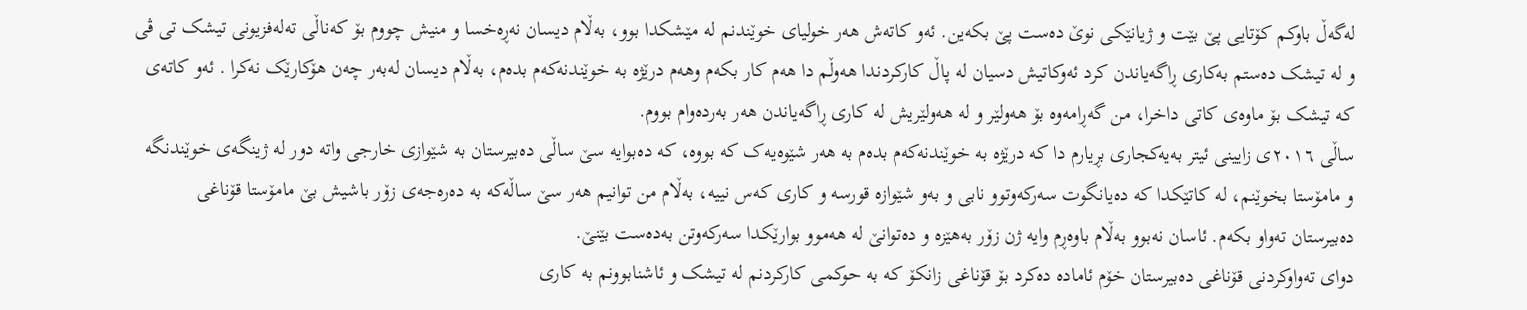لەگەڵ باوکم کۆتایی پێ بێت و ژیانێکی نوێ دەست پێ بکەین. ئەو کاتەش هەر خولیای خوێندنم لە مێشکدا بوو، بەڵام دیسان نەڕەخسا و منیش چووم بۆ کەناڵی تەلەفزیونی تیشک تی ڤی و لە تیشک دەستم بەکاری ڕاگەیاندن کرد ئەوکاتیش دسیان لە پاڵ کارکردندا هەوڵم دا هەم کار بکەم وهەم درێژە بە خوێندنەکەم بدەم، بەڵام دیسان لەبەر چەن هۆکارێک نەکرا . ئەو کاتەی کە تیشک بۆ ماوەی کاتی داخرا، من گەڕامەوە بۆ هەولێر و لە هەولێریش لە کاری ڕاگەیاندن هەر بەردەوام بووم.
ساڵی ٢٠١٦ی زایینی ئیتر بەیەکجاری بڕیارم دا کە درێژە بە خوێندنەکەم بدەم بە هەر شێوەیەک کە بووە، کە دەبوایە سێ ساڵی دەبیرستان بە شێوازی خارجی واتە دور لە ژینگەی خوێندنگە و مامۆستا بخوێنم، لە کاتێکدا کە دەیانگوت سەرکەوتوو نابی و بەو شێوازە قورسە و کاری کەس نییە، بەڵام من توانیم هەر سێ ساڵەکە بە دەرەجەی زۆر باشیش بێ مامۆستا قۆناغی دەبیرستان تەواو بکەم. ئاسان نەبوو بەڵام باوەڕم وایە ژن زۆر بەهێزە و دەتوانێ لە هەموو بوارێکدا سەرکەوتن بەدەست بێنێ.
دوای تەواوکردنی قۆناغی دەبیرستان خۆم ئامادە دەکرد بۆ قۆناغی زانکۆ کە بە حوکمی کارکردنم لە تیشک و ئاشنابوونم بە کاری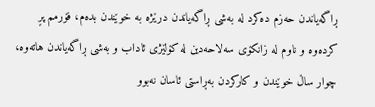ڕاگەیاندن حەزم دەکرد لە بەشی ڕاگەیاندن درێژە بە خوێندن بدەم، فۆرمم پڕ کردەوە و ناوم لە زانکۆی سەلاحەدین لە کۆلێژی ئاداب و بەشی ڕاگەیاندن هاتەوە، چوار ساڵ خوێندن و کارکردن بەڕاستی ئاسان نەبوو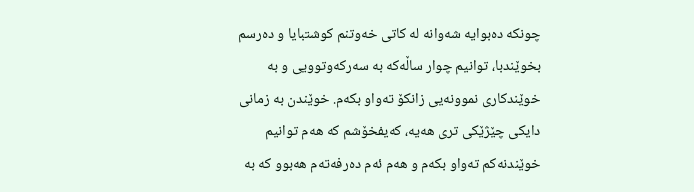چونکە دەبوایە شەوانە لە کاتی خەوتنم کوشتبایا و دەرسم بخوێندبا، توانیم چوار ساڵەکە بە سەرکەوتوویی و بە خوێندکاری نموونەیی زانکۆ تەواو بکەم. خوێندن بە زمانی دایکی چێژێکی تری هەیە، کەیفخۆشم کە هەم توانیم خوێندنەکم تەواو بکەم و هەم ئەم دەرفەتەم هەبوو کە بە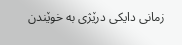زمانی دایکی درێژی بە خوێندن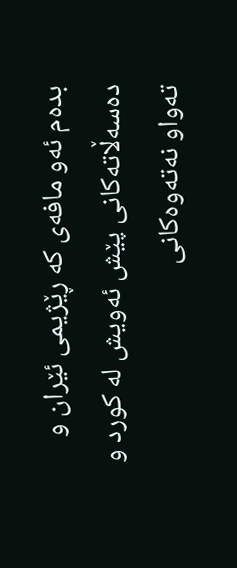بدەم ئەو مافەی کە ڕێژیمی ئێران و دەسەڵاتەکانی پێش ئەویش لە کورد و تەواو نەتەوەکانی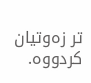تر زەوتیان کردووە.